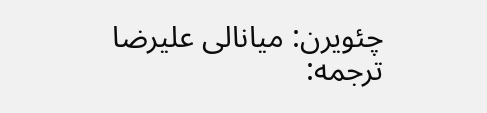چئویرن: میانالی علیرضا
ترجمه: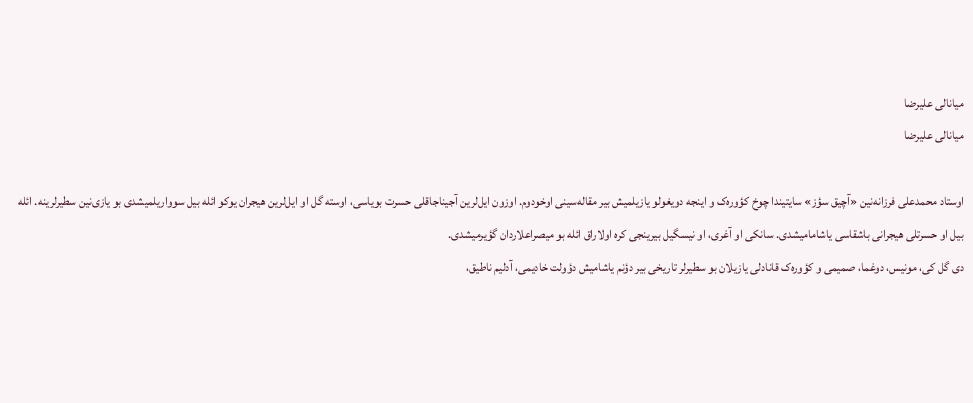میانالی علیرضا
میانالی علیرضا

اوستاد محمدعلی فرزانه‌نین «آچیق سؤز» سایتیندا چوخ کؤوره‌ک و اینجه دویغولو یازیلمیش بیر مقاله‌سینی اوخودوم. اوزون ایل‌لرین آجیناجاقلی حسرت بویاسی، اوسته گل او ایل‌لرین هیجران یوکو ائله بیل سوواریلمیشدی بو یازی‌نین سطیر‌لرینه. ائله بیل او حسرتلی هیجرانی باشقاسی یاشامامیشدی. سانکی او آغری، او نیسگیل بیرینجی کره اولاراق ائله بو میصراعلاردان گؤیرمیشدی.
دی گل کی، مونیس، دوغما، صمیمی و کؤوره‌ک قانادلی یازیلان بو سطیرلر تاریخی بیر دؤنم یاشامیش دؤولت خادیمی، آدلیم ناطیق،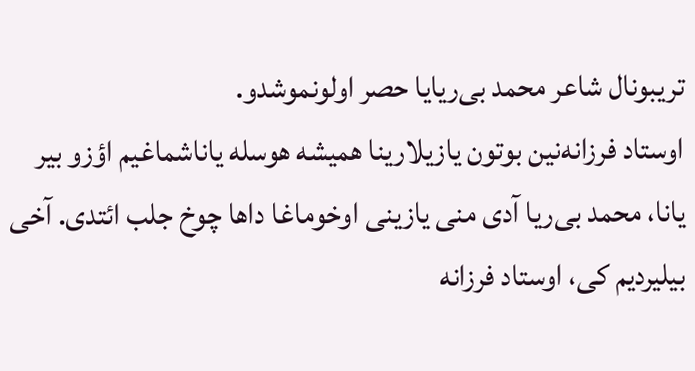تریبونال شاعر محمد بی‌ریایا حصر اولونموشدو.
اوستاد فرزانه‌نین بوتون یازیلارینا همیشه هوسله یاناشماغیم اؤزو بیر یانا، محمد بی‌ریا آدی منی یازینی اوخوماغا داها چوخ جلب ائتدی. آخی بیلیردیم کی، اوستاد فرزانه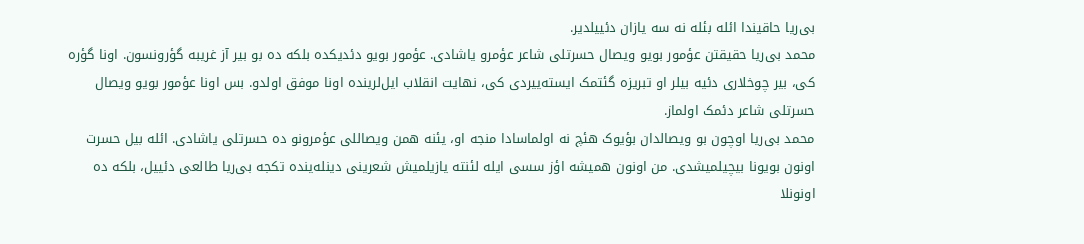بی‌ریا حاقیندا ائله بئله نه سه یازان دئییلدیر.
محمد بی‌ریا حقیقتن عؤمور بویو ویصال حسرتلی شاعر عؤمرو یاشادی. عؤمور بویو دئدیکده بلکه ده بو بیر آز غریبه گؤرونسون. اونا گؤره کی، بیر چوخلاری دئیه بیلر او تبریزه گئتمک ایسته‌ییردی کی، نهایت انقلاب ایل‌لرینده اونا موفق اولدو. بس اونا عؤمور بویو ویصال حسرتلی شاعر دئمک اولماز.
محمد بی‌ریا اوچون بو ویصالدان بؤیوک هئچ نه اولماسادا منجه او، یئنه همن ویصاللی عؤمرونو ده حسرتلی یاشادی. ائله بیل حسرت اونون بویونا بیچیلمیشدی. من اونون همیشه اؤز سسی ایله لئنته یازیلمیش شعرینی دینله‌ینده تکجه بی‌ریا طالعی دئییل، بلکه ده اونونلا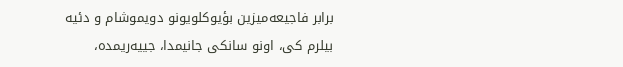برابر فاجیعه‌میزین بؤیوکلویونو دویموشام و دئیه بیلرم کی، اونو سانکی جانیمدا، جییه‌ریمده،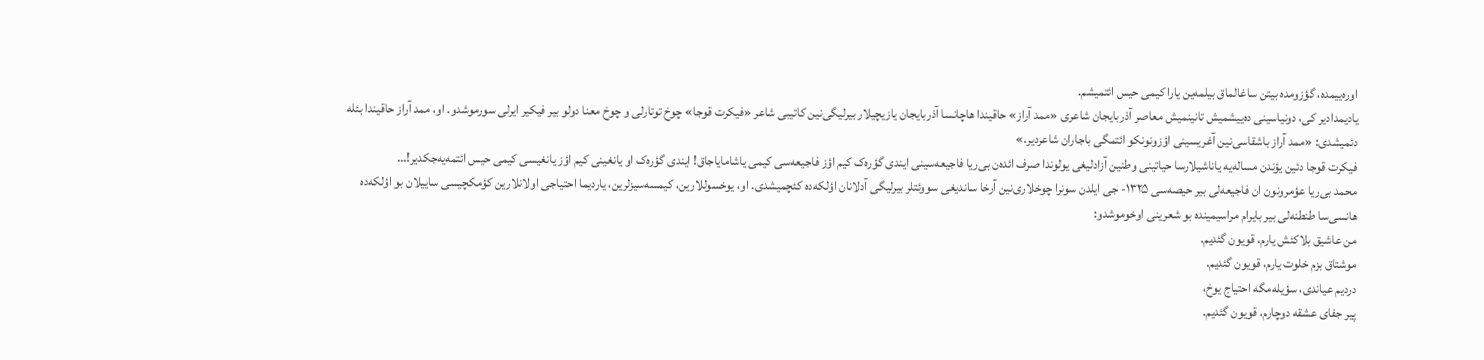اوره‌ییمده، گؤزومده بیتن ساغالماق بیلمه‌ین یارا کیمی حیس ائتمیشم.
یادیمدادیر کی، دونیاسینی ده‌ییشمیش تانینمیش ‌معاصر آذربایجان شاعری «ممد آراز» حاقیندا هاچانسا آذربایجان یازیچیلار بیرلیگی‌نین کاتیبی شاعر «فیکرت قوجا» چوخ توتارلی و چوخ معنا دولو بیر فیکیر ایرلی سورموشدو. او، ممد آراز حاقیندا بئله دئمیشدی: «ممد آراز باشقاسی‌نین آغریسینی اؤزونونکو ائتمگی باجاران شاعردیر.»
فیکرت قوجا دئین یؤندن مساله‌یه یاناشیلارسا حیاتینی وطنین آزادلیغی یولوندا صرف ائده‌ن بی‌ریا فاجیعه‌سینی ایندی گؤره‌ک کیم اؤز فاجیعه‌سی کیمی یاشامایاجاق! ایندی گؤره‌ک او یانغینی کیم اؤز یانغیسی کیمی حیس ائتمه‌یه‌جکدیر!…
محمد بی‌ریا عؤمرونون ان فاجیعه‌لی بیر حیصه‌سی ۱۳۲۵- جی ایلدن سونرا چوخلاری‌نین آرخا ساندیغی سووئتلر بیرلیگی آدلانان اؤلکه‌ده کئچمیشدی. او، یوخسوللارین، کیمسه‌سیز‌لرین، یاردیما احتیاجی اولانلارین کؤمکچیسی ساییلان بو اؤلکه‌ده هانسی‌سا طنطنه‌لی بیر بایرام مراسیمینده بو شعرینی اوخوموشدو:
من عاشیق بلاکئش یارم، قویون گئدیم.
موشتاق بزم خلوت یارم، قویون گئدیم.
دردیم عیاندی، سؤیله‌مگه احتیاج یوخ،
پیر جفای عشقه دوچارم، قویون گئدیم.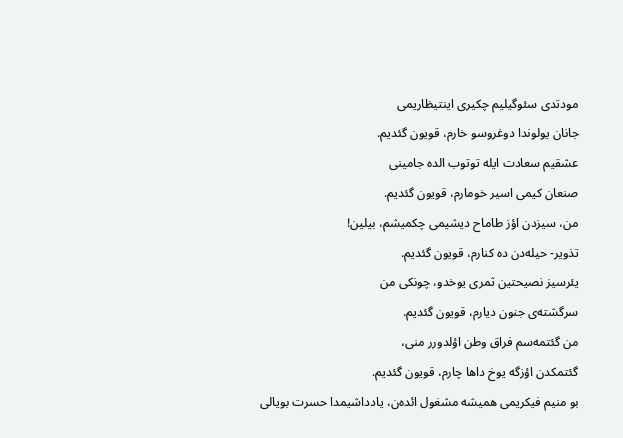مودتدی سئوگیلیم چکیری اینتیظاریمی
جانان یولوندا دوغروسو خارم، قویون گئدیم.
عشقیم سعادت ایله توتوب الده جامینی
صنعان کیمی اسیر خومارم، قویون گئدیم.
من، سیزدن اؤز طاماح دیشیمی چکمیشم، بیلین!
تذویر- حیله‌دن ده کنارم، قویون گئدیم.
یئرسیز نصیحتین ثمری یوخدو، چونکی من
سرگشته‌ی جنون دیارم، قویون گئدیم.
من گئتمه‌سم فراق وطن اؤلدورر منی،
گئتمکدن اؤزگه یوخ داها چارم، قویون گئدیم.
بو منیم فیکریمی همیشه مشغول ائده‌ن، یادداشیمدا حسرت بویالی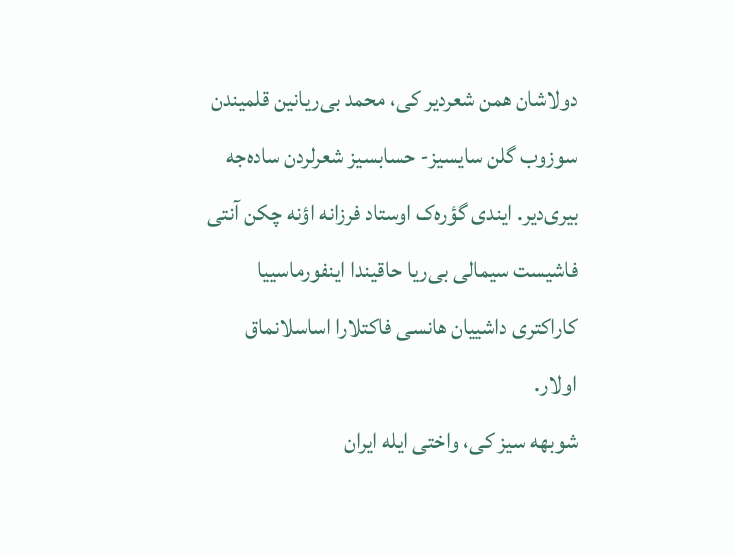دولاشان همن شعردیر کی، محمد بی‌ریانین قلمیندن سوزوب گلن سایسیز- حسابسیز شعرلردن ساده‌جه بیری‌دیر. ایندی گؤره‌ک اوستاد فرزانه اؤنه چکن آنتی فاشیست سیمالی بی‌ریا حاقیندا اینفورماسییا کاراکتری داشییان هانسی فاکتلارا اساسلانماق اولار.
شوبهه سیز کی، واختی ایله ایران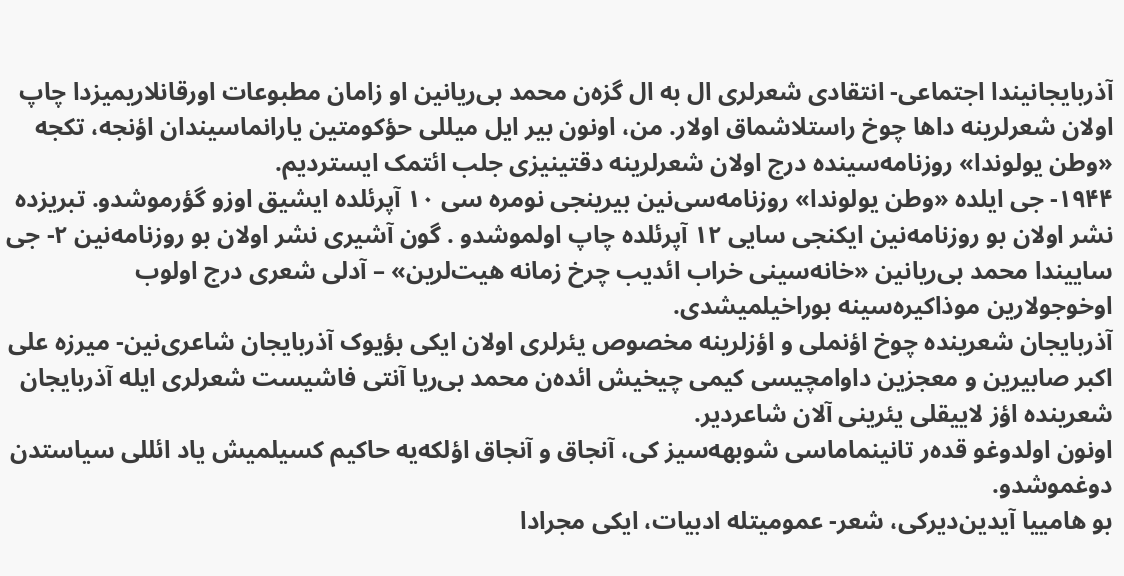آذربایجانیندا اجتماعی- انتقادی شعرلری ال به ال گزه‌ن محمد بی‌ریانین او زامان مطبوعات اورقانلاریمیزدا چاپ اولان شعر‌لرینه داها چوخ راستلاشماق اولار. من، اونون بیر ایل میللی حؤکومتین یارانماسیندان اؤنجه، تکجه «وطن یولوندا» روزنامه‌سینده درج اولان شعر‌لرینه دقتینیزی جلب ائتمک ایستردیم.
۱۹۴۴- جی ایلده «وطن یولوندا» روزنامه‌‌سی‌نین بیرینجی نومره سی ۱۰ آپرئلده ایشیق اوزو گؤرموشدو. تبریزده نشر اولان بو روزنامه‌نین ایکنجی سایی ۱۲ آپرئلده چاپ اولموشدو . گون آشیری نشر اولان بو روزنامه‌نین ۲- جی ساییندا محمد بی‌ریانین «خانه‌سینی خراب ائدیب چرخ زمانه هیت‌لرین» – آدلی شعری درج اولوب اوخوجولارین موذاکیره‌سینه بوراخیلمیشدی.
آذربایجان شعرینده چوخ اؤنملی و اؤز‌لرینه مخصوص یئرلری اولان ایکی بؤیوک آذربایجان شاعری‌نین- میرزه علی اکبر صابیرین و معجزین داوامچیسی کیمی چیخیش ائده‌ن محمد بی‌ریا آنتی فاشیست شعرلری ایله آذربایجان شعرینده اؤز لاییقلی یئرینی آلان شاعردیر.
اونون اولدوغو قده‌ر تانینماماسی شوبهه‌سیز کی، آنجاق و آنجاق اؤلکه‌یه حاکیم کسیلمیش یاد ائللی سیاستدن دوغموشدو.
بو هامییا آیدین‌دیرکی، شعر- عمومیتله ادبیات، ایکی مجرادا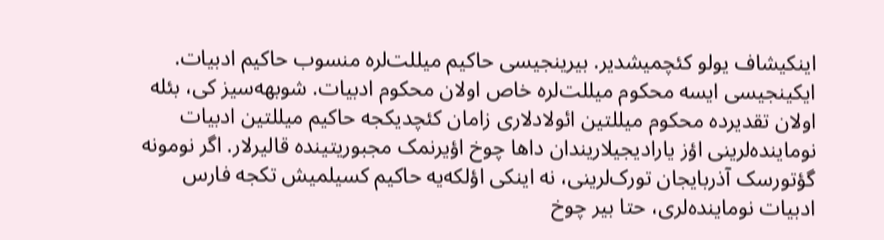اینکیشاف یولو کئچمیشدیر. بیرینجیسی حاکیم میللت‌لره منسوب حاکیم ادبیات. ایکینجیسی ایسه محکوم میللت‌لره خاص اولان محکوم ادبیات. شوبهه‌سیز کی، بئله اولان تقدیرده محکوم میللتین ائولادلاری زامان کئچدیکجه حاکیم میللتین ادبیات نوماینده‌‌لرینی اؤز یارادیجیلاریندان داها چوخ اؤیرنمک مجبوریتینده قالیرلار. اگر نومونه گؤتورسک آذربایجان تورک‌لرینی، نه اینکی اؤلکه‌یه حاکیم کسیلمیش تکجه فارس ادبیات نوماینده‌لری، حتا بیر چوخ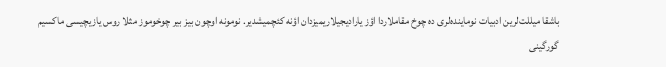باشقا میللت‌لرین ادبیات نوماینده‌لری ده چوخ مقاملاردا اؤز یارادیجیلاریمیزدان اؤنه کئچمیشدیر. نومونه اوچون بیز بیر چوخوموز مثلا روس یازیچیسی ماکسیم گورگینی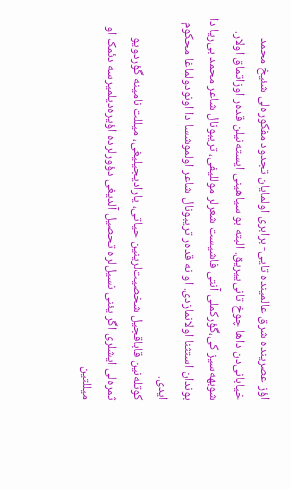اؤز عصرینده شرق عالمینده تایی- برابری اولمایان تجدود مفکوره‌لی شئیخ محمد خیابانی‌دن داها چوخ تانی‌ییریق. البته بو سیاهینی ایسته‌نیلن قده‌ر اوزاتماق اولار. شوبهه‌سیز کی،گؤرکملی آنتی فاشیست شعرلر موللیفی، تریبونال شاعر محمد بی‌ریا دا بوندان استثنا اولانمازدی. او نه قده‌ر تریبونال شاعر اولموشسا دا اونودولماغا محکوم ایدی.
کوتله‌نین قاباقجیل شخصیت‌لرینین حیاتی، یارادیجیلیغی، میللت نامینه گؤردویو ثمره‌لی ایشلری اگر یئنی نسیل‌لره تحصیل آلدیغی دؤورلرده اؤیره‌دیلمیرسه دئمک او میللتین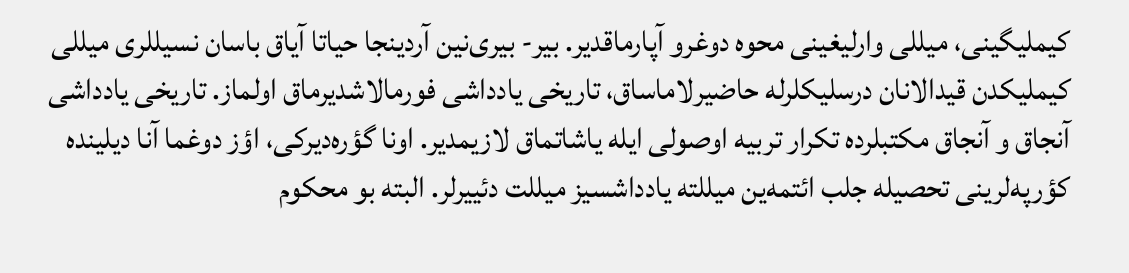کیملیگینی، میللی وارلیغینی محوه دوغرو آپارماقدیر. بیر- بیری‌نین آردینجا حیاتا آیاق باسان نسیللری میللی کیملیکدن قیدالانان درسلیکلرله حاضیرلاماساق، تاریخی یادداشی فورمالاشدیرماق اولماز. تاریخی یادداشی آنجاق و آنجاق مکتبلرده تکرار تربیه اوصولی ایله یاشاتماق لازیمدیر. اونا گؤره‌دیرکی، اؤز دوغما آنا دیلینده کؤرپه‌‌لرینی تحصیله جلب ائتمه‌ین میللته یادداشسیز میللت دئییرلر. البته بو محکوم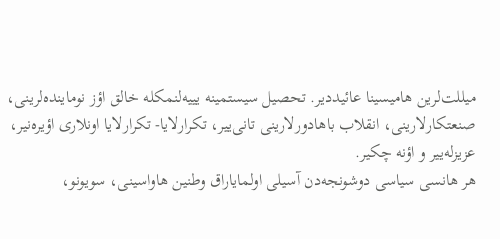میللت‌لرین هامیسینا عائیددیر. تحصیل سیستمینه یییه‌لنمکله خالق اؤز نوماینده‌‌لرینی، صنعتکارلارینی، انقلاب باهادورلارینی تانى‌ییر، تکرارلایا- تکرارلایا اونلاری اؤیره‌نیر، عزیزله‌ییر و اؤنه چکیر.
هر هانسی سیاسی دوشونجه‌دن آسیلی اولمایاراق وطنین هاواسینی، سویونو،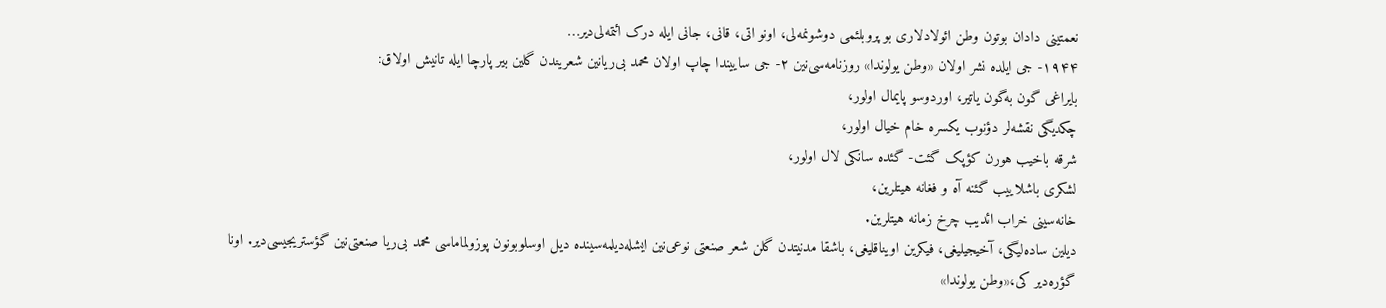نعمتینی دادان بوتون وطن ائولادلاری بو پروبلئمی دوشونمه‌لی، اونو اتی، قانی، جانی ایله درک ائتمه‌لی‌دیر…
۱۹۴۴- جی ایلده نشر اولان «وطن یولوندا» روزنامه‌سی‌نین ۲- جی ساییندا چاپ اولان محمد بی‌ریانین شعریندن گلین بیر پارچا ایله تانیش اولاق:
بایراغی گون به‌گون یاتیر، اوردوسو پایمال اولور،
چکدیگی نقشه‌لر دؤنوب یکسره خام خیال اولور،
شرقه باخیب هورن کؤپک گئت- گئده سانکی لال اولور،
لشکری باشلاییب گئنه آه و فغانه هیتلرین،
خانه‌سینی خراب ائدیب چرخ زمانه هیتلرین.
دیلین ساده‌لیگی، آخیجیلیغی، فیکرین اویناقلیغی، باشقا مدنیتدن گلن شعر صنعتی نوعی‌نین ایشله‌دیلمه‌سینده دیل اوسلوبونون پوزولماماسی محمد بی‌ریا صنعتی‌نین گؤستریجیسی‌دیر. اونا گؤره‌دیر کی،«وطن یولوندا»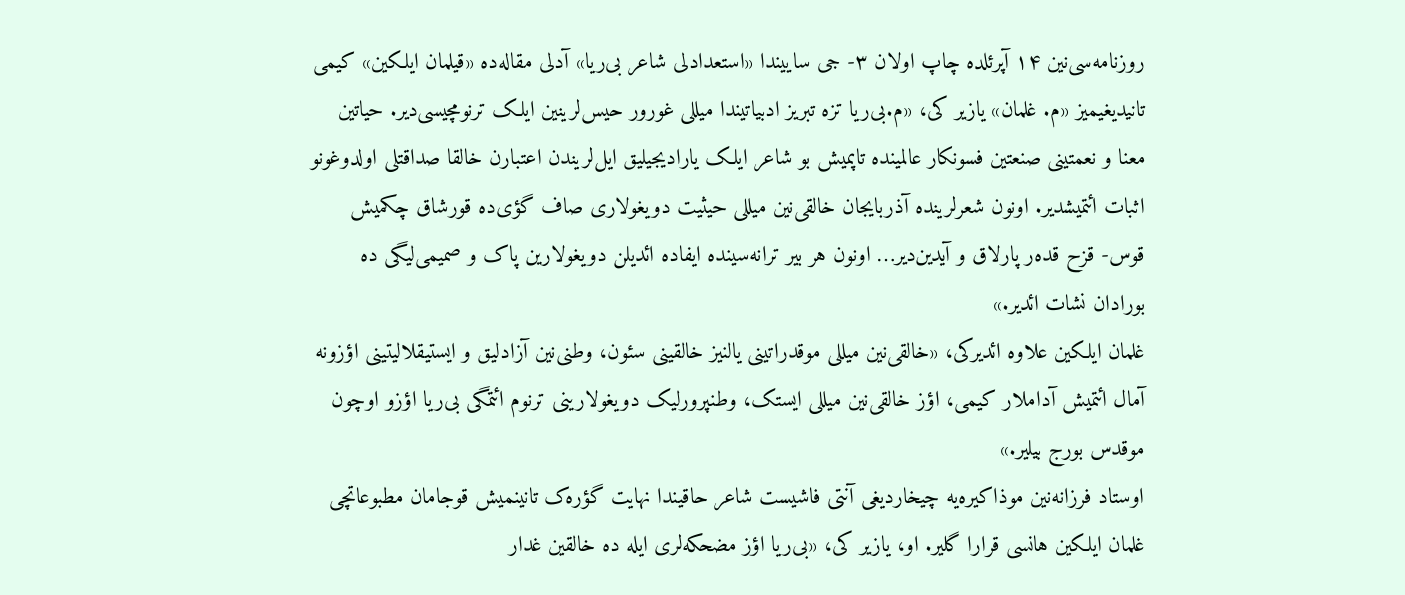روزنامه‌سی‌نین ۱۴ آپرئلده چاپ اولان ۳- جی ساییندا «استعدادلی شاعر بی‌‌ریا» آدلی مقاله‌ده «قیلمان ایلکین» کیمی تانیدیغیمیز «م. غلمان» یازیر کی، «م.بی‌ریا تزه تبریز ادبیاتیندا میللی غورور حیس‌لرینین ایلک ترنومچیسی‌دیر. حیاتین معنا و نعمتینی صنعتین فسونکار عالمینده تاپمیش بو شاعر ایلک یارادیجیلیق ایل‌لریندن اعتبارن خالقا صداقتلی اولدوغونو اثبات ائتمیشدیر. اونون شعر‌لرینده آذربایجان خالقی‌نین میللی حیثیت دویغولاری صاف گؤی‌ده قورشاق چکمیش قوس- قزح قده‌ر پارلاق و آیدین‌دیر… اونون هر بیر ترانه‌سینده ایفاده ائدیلن دویغولارین پاک و صمیمی‌لیگی ده بورادان نشات ائدیر.»
غلمان ایلکین علاوه ائدیرکی، «خالقی‌نین میللی موقدراتینی یالنیز خالقینی سئون، وطنی‌نین آزادلیق و ایستیقلالیتینی اؤزونه آمال ائتمیش آداملار کیمی، اؤز خالقی‌نین میللی ایستک، وطنپرورلیک دویغولارینی ترنوم ائتمگى بی‌‌‌‌‌ریا اؤزو اوچون موقدس بورج بیلیر.»
اوستاد فرزانه‌نین موذاکیره‌یه چیخاردیغی آنتی فاشیست شاعر حاقیندا نهایت گؤره‌‌ک تانینمیش قوجامان مطبوعاتچی غلمان ایلکین هانسی قرارا گلیر. او، یازیر کی، «بی‌ریا اؤز مضحکه‌لری ایله ده خالقین غدار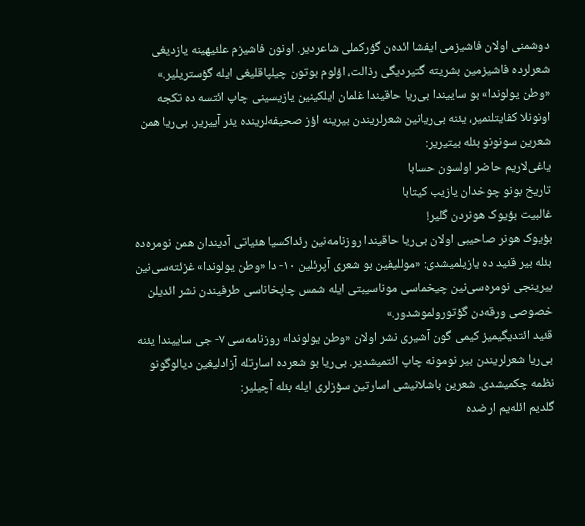دوشمنی اولان فاشیزمی ایفشا ائده‌ن گؤرکملی شاعردیر. اونون فاشیزم علئیهینه یازدیغی شعرلرده فاشیزمین بشریته گتیردیگی رذالت، اؤلوم بوتون چیلپاقلیغی ایله گؤستریلیر.»
«وطن یولوندا» بو ساییندا بی‌ریا حاقیندا غلمان ایلکینین یازیسینی چاپ ائتسه ده تکجه اونونلا کفایتلنمیر، یئنه بی‌ریانین شعر‌لریندن بیرینه اؤز صحیفه‌‌لرینده یئر آییریر. بی‌ریا همن شعرین سونونو بئله بیتیریر:
یاغی‌لاریم حاضر اولسون حسابا
تاریخ بونو چوخدان یازیب کیتابا
غالبیت بؤیوک هونردن گلیر!
بؤیوک هونر صاحیبی اولان بی‌ریا حاقیندا روزنامه‌نین رئداکسیا هئیاتی آدیندان همن نومره‌ده بئله بیر قئید ده یازیلمیشدی: «موللیفین بو شعری آپرئلین ۱۰- دا «وطن یولوندا» غزئته‌سی‌نین بیرینجی نومره‌سی‌نین چیخماسی موناسیبتی ایله شمس چاپخاناسی طرفیندن نشر ائدیلن خصوصی ورقه‌دن گؤتورولموشدور.»
قئید ائتدیگیمیز کیمی گون آشیری نشر اولان «وطن یولوندا» روزنامه‌سی ۷- جی ساییندا یئنه بی‌ریا شعر‌لریندن بیر نومونه چاپ ائتمیشدیر. بی‌ریا بو شعرده اسارتله آزادلیغین دیالوگونو نظمه چکمیشدی. شعرین باشلانیشی اسارتین سؤزلری ایله بئله آچیلیر:
گلدیم ائله‌یم ارضده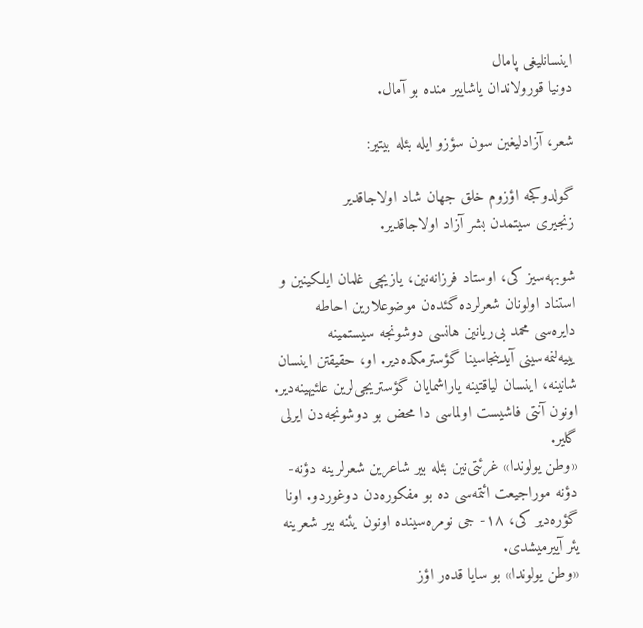اینسانلیغی پامال
دونیا قورولاندان یاشاییر منده بو آمال.

شعر، آزادلیغین سون سؤزو ایله بئله بیتیر:

گولدوکجه اؤزوم خلق جهان شاد اولاجاقدیر
زنجیری سیتمدن بشر آزاد اولاجاقدیر.

شوبهه‌سیز کی، اوستاد فرزانه‌نین، یازیچی غلمان ایلکینین و استناد اولونان شعرلرده گئده‌ن موضوعلارین احاطه دایره‌سی محمد بی‌ریانین هانسی دوشونجه سیستمینه یییه‌لنمه‌سینی آیدینجاسینا گؤسترمکده‌دیر. او، حقیقتن اینسان شانینه، اینسان لیاقتینه یاراشمایان گؤستریجی‌‌لرین علئیهینه‌دیر. اونون آنتی فاشیست اولماسی دا محض بو دوشونجه‌دن ایرلی گلیر.
«وطن یولوندا» غرئتی‌نین بئله بیر شاعرین شعر‌لرینه دؤنه- دؤنه موراجیعت ائتمه‌سی ده بو مفکوره‌دن دوغوردو. اونا گؤره‌دیر کی، ۱۸- جی نومره‌سینده اونون یئنه بیر شعرینه یئر آییرمیشدی.
«وطن یولوندا» بو سایا قده‌ر اؤز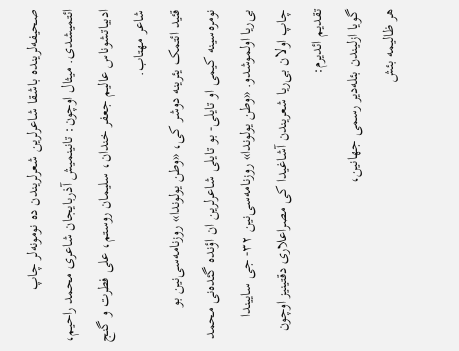صحیفه‌‌لرینده باشقا شاعر‌لرین شعر‌لریندن ده نومونه‌لر چاپ ائتمیشدی. میثال اوچون: تانینمیش آذربایجان شاعری محمد راحیم، ادبیاتشوناس عالیم جعفر خندان، سلیمان روستم، علی فطرت و گنج شاعر مهتاب.
قئید ائتمک یئرینه دوشر کی، «وطن یولوندا» روزنامه‌سی‌نین بو نومره‌سینه کیمی او تایلی- بو تایلی شاعر‌لرین ان اؤنده گئده‌نی محمد بی‌ریا اولموشدو. «وطن یولوندا» روزنامه‌سی‌نین ۳۲- جی ساییندا چاپ اولان بی‌ریا شعریندن آشاغیدا کی مصراعلاری دقتینیز اوچون تقدیم ائدیرم:
گویا ازلیندن بئله‌دیر رسمی جهانین،
هر ظالیمه بئش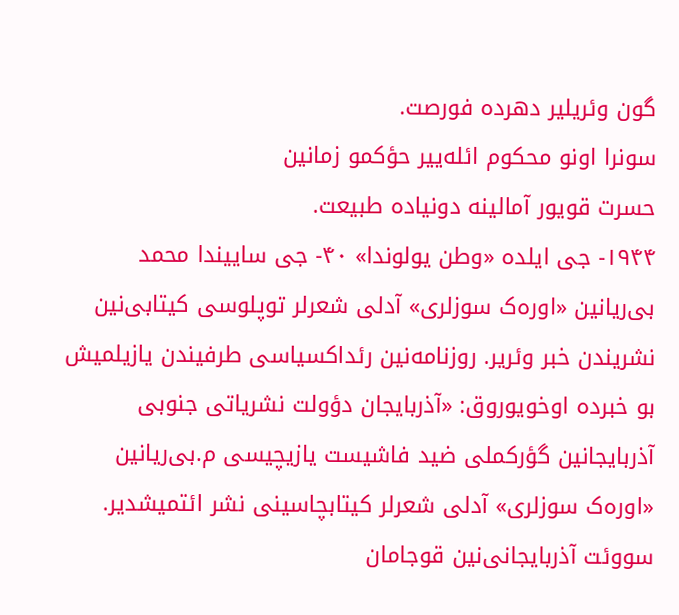گون وئریلیر دهرده فورصت.
سونرا اونو محکوم ائله‌ییر حؤکمو زمانین
حسرت قویور آمالینه دونیاده طبیعت.
۱۹۴۴- جی ایلده «وطن یولوندا» ۴۰- جی ساییندا محمد بی‌ریانین «اوره‌ک سوزلری» آدلی شعرلر توپلوسی کیتابی‌نین نشریندن خبر وئریر. روزنامه‌نین رئداکسیاسی طرفیندن یازیلمیش بو خبرده اوخویوروق: «آذربایجان دؤولت نشریاتی جنوبی آذربایجانین گؤرکملی ضید فاشیست یازیچیسی م.بی‌ریانین «اوره‌ک سوزلری» آدلی شعرلر کیتابچاسینی نشر ائتمیشدیر. سووئت آذربایجانی‌نین قوجامان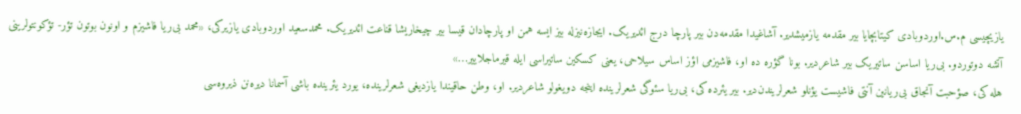یازیچیسی م.س.اوردوبادی کیتابچایا بیر مقدمه یازمیشدیر. آشاغیدا مقدمه‌دن بیر پارچا درج ائدیریک. ایجازه‌نیزله بیز ایسه همن او پارچادان قیسا بیر چیخاریشا قناعت ائدیریک. محمدسعید اوردوبادی یازیرکی، «محمد بی‌ریا فاشیزم و اونون بوتون تؤر- تؤکونتو‌لرینی آتشه دوتوردو. بی‌ریا اساسن ساتیریک بیر شاعردیر. بونا گؤره ده او، فاشیزمی اؤز اساس سیلاحی، یعنی کسکین ساتیراسی ایله قیرماجلاییر…»
هله کی، صؤحبت آنجاق بی‌ریانین آنتی فاشیست یؤنلو شعر‌لریندن‌دیر. بیر یئرده کی، بی‌ریا سئوگی شعر‌لرینده اینجه دویغولو شاعردیر. او، وطن حاقیندا یازدیغی شعر‌لرینده، یورد یئرینده باشی آسمانا ‌دیره‌نن ذیروه‌سی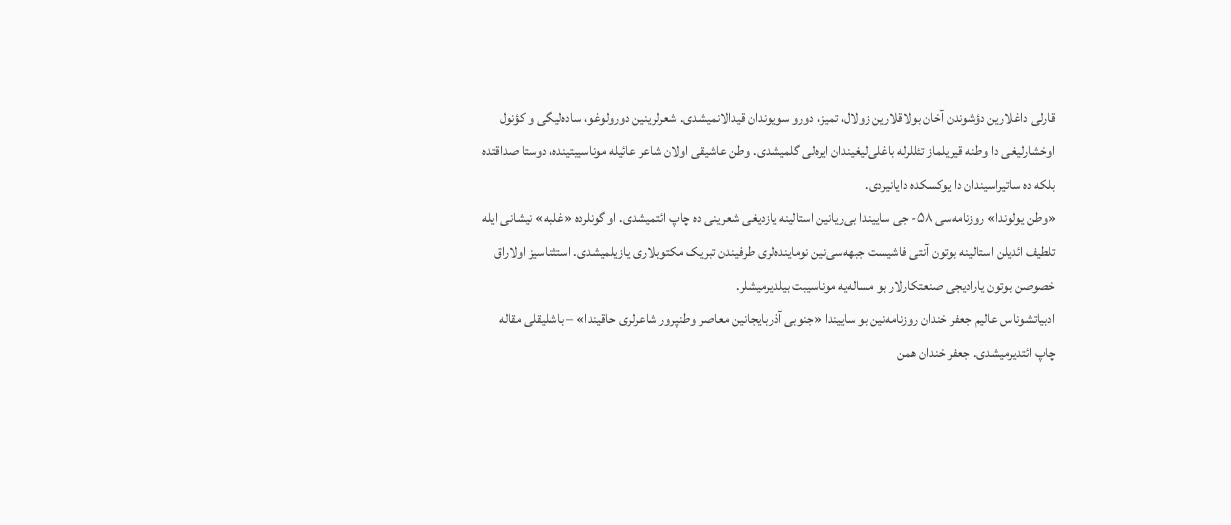قارلی داغلارین دؤشوندن آخان بولاقلارین زولال، تمیز، دورو سویوندان قیدالانمیشدی. شعر‌لرینین دورولوغو، ساده‌لیگى و کؤنول اوخشارلیغی دا وطنه قیریلماز تئللرله باغلی‌لیغیندان ایره‌لی گلمیشدی. وطن عاشیقی اولان شاعر عائیله موناسیبتینده، دوستا صداقتده بلکه ده ساتیراسیندان دا یوکسکده دایانیردی.
«وطن یولوندا» روزنامه‌سی ۵۸- جی ساییندا بی‌ریانین استالینه یازدیغی شعرینی ده چاپ ائتمیشدی. او گونلرده «غلبه» نیشانی ایله تلطیف ائدیلن استالینه بوتون آنتی فاشیست جبهه‌سی‌نین نوماینده‌لری طرفیندن تبریک مکتوبلاری یازیلمیشدی. استثناسیز اولاراق خصوصن بوتون یارادیجی صنعتکارلار بو مساله‌یه موناسیبت بیلدیرمیشلر.
ادبیاتشوناس عالیم جعفر خندان روزنامه‌نین بو ساییندا «جنوبی آذربایجانین ‌معاصر وطنپرور شاعرلری حاقیندا» – باشلیقلی مقاله چاپ ائتدیرمیشدی. جعفر خندان همن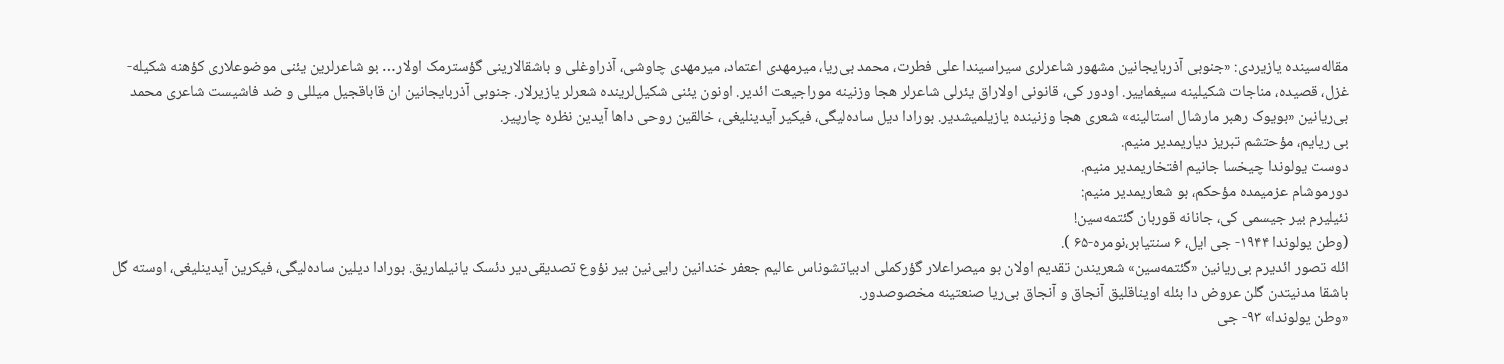مقاله‌سینده یازیردی: «جنوبی آذربایجانین مشهور شاعرلری سیراسیندا علی فطرت، محمد بی‌ریا، میرمهدی اعتماد، میرمهدی چاوشی، آذراوغلی و باشقالارینی گؤسترمک اولار… بو شاعر‌لرین یئنی موضوعلاری کؤهنه شکیله- غزل، قصیده، مناجات شکیلینه سیغماییر. اودور کی، قانونی اولاراق یئرلی شاعرلر هجا وزنینه موراجیعت ائدیر. اونون یئنی شکیل‌لرینده شعرلر یازیرلار. جنوبی آذربایجانین ان قاباقجیل میللی و ضد فاشیست شاعری محمد بی‌ریانین «بویوک رهبر مارشال استالینه» شعری هجا وزنینده یازیلمیشدیر. بورادا دیل ساده‌لیگی، فیکیر آیدینلیغی، خالقین روحی داها آیدین نظره چارپیر.
بی ریایم، مؤحتشم تبریز دیاریمدیر منیم.
دوست یولوندا چیخسا جانیم افتخاریمدیر منیم.
دورموشام عزمیمده مؤحکم، بو شعاریمدیر منیم:
نئیلیرم بیر جیسمی کی، جانانه قوربان گئتمه‌سین!
(وطن یولوندا ۱۹۴۴- جی ایل، ۶ سنتیابر،نومره-۶۵ ).
ائله تصور ائدیرم بی‌ریانین «گئتمه‌سین» شعریندن تقدیم اولان بو میصراعلار گؤرکملی ادبیاتشوناس عالیم جعفر خندانین رایی‌نین بیر نؤوع تصدیقی‌دیر دئسک یانیلماریق. بورادا دیلین ساده‌لیگى، فیکرین آیدینلیغی، اوسته گل باشقا مدنیتدن گلن عروض دا بئله اویناقلیق آنجاق و آنجاق بی‌ریا صنعتینه مخصوصدور.
«وطن یولوندا» ۹۳- جی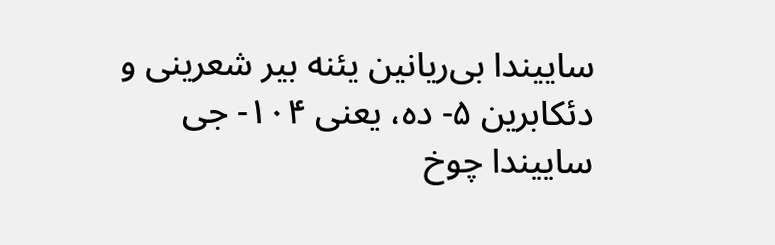ساییندا بی‌ریانین یئنه بیر شعرینی و دئکابرین ۵- ده، یعنی ۱۰۴- جی ساییندا چوخ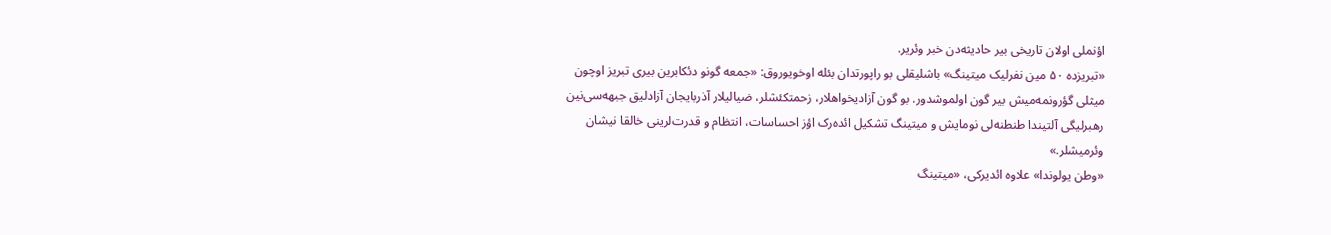اؤنملی اولان تاریخی بیر حادیثه‌دن خبر وئریر.
«تبریزده ۵۰ مین نفرلیک میتینگ» باشلیقلی بو راپورتدان بئله اوخویوروق: «جمعه گونو دئکابرین بیری تبریز اوچون میثلی گؤرونمه‌میش بیر گون اولموشدور. بو گون آزادیخواهلار، زحمتکئشلر، ضیالیلار آذربایجان آزادلیق جبهه‌سی‌نین رهبرلیگی آلتیندا طنطنه‌لی نومایش و میتینگ تشکیل ائده‌رک اؤز احساسات، انتظام و قدرت‌لرینی خالقا نیشان وئرمیشلر.»
«وطن یولوندا» علاوه ائدیرکی، «میتینگ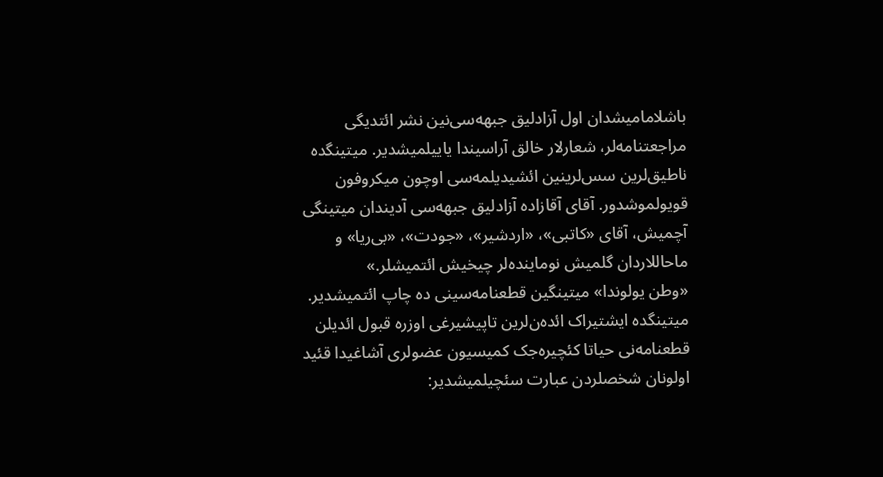باشلامامیشدان اول آزادلیق جبهه‌سی‌نین نشر ائتدیگی مراجعتنامه‌لر، شعارلار خالق آراسیندا یاییلمیشدیر. میتینگده ناطیق‌لرین سس‌لرینین ائشیدیلمه‌سی اوچون میکروفون قویولموشدور. آقای آقازاده آزادلیق جبهه‌سی آدیندان میتینگی آچمیش، آقای «کاتبی»، «اردشیر»، «جودت»، «بی‌ریا» و ماحاللاردان گلمیش نوماینده‌لر چیخیش ائتمیشلر.»
«وطن یولوندا» میتینگین قطعنامه‌سینی ده چاپ ائتمیشدیر. میتینگده ایشتیراک ائده‌ن‌لرین تاپیشیرغی اوزره قبول ائدیلن قطعنامه‌نی حیاتا کئچیره‌جک کمیسیون ‌عضولری آشاغیدا قئید اولونان شخصلردن ‌عبارت سئچیلمیشدیر: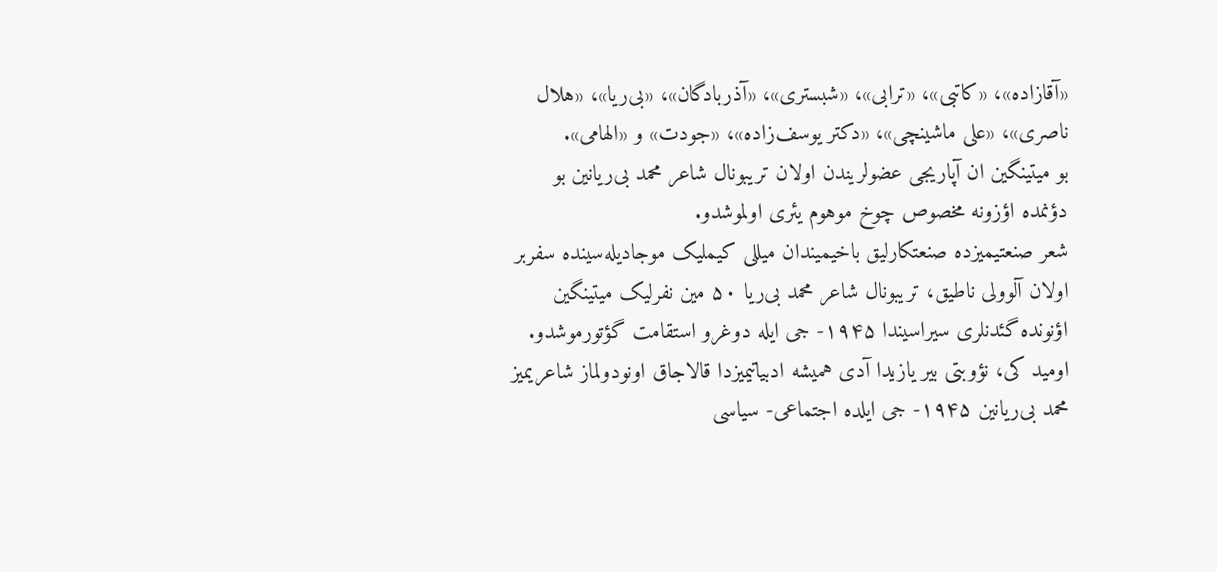«آقازاده»، «کاتبی»، «ترابی»، «شبستری»، «آذربادگان»، «بی‌ریا»، «هلال ناصری»، «علی ماشینچی»، «دکتر یوسف‌زاده»، «جودت» و «الهامی».
بو میتینگین ان آپاریجی ‌عضو‌لریندن اولان تریبونال شاعر محمد بی‌ریانین بو دؤنمده اؤزونه مخصوص چوخ موهوم یئری اولموشدو.
شعر صنعتیمیزده صنعتکارلیق باخیمیندان میللی کیملیک موجادیله‌سینده سفربر اولان آلوولی ناطیق، تریبونال شاعر محمد بی‌ریا ۵۰ مین نفرلیک میتینگین اؤنونده گئدنلری سیراسیندا ۱۹۴۵- جی ایله دوغرو ‌استقامت گؤتورموشدو. اومید کی، نؤوبتی بیر یازیدا آدی همیشه ادبیاتیمیزدا قالاجاق اونودولماز شاعریمیز محمد بی‌ریانین ۱۹۴۵- جی ایلده اجتماعی- سیاسی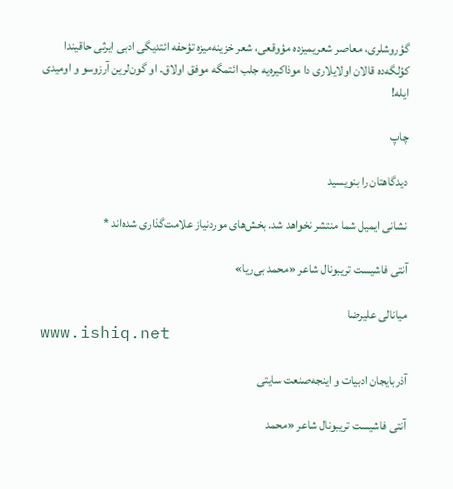گؤروشلری، ‌معاصر شعریمیزده مؤوقعی، شعر خزینه‌میزه تؤحفه ائتدیگی ادبی ایرثی حاقیندا کؤلگه‌ده قالان اولایلاری دا موذاکیره‌یه جلب ائتمگه موفق اولاق. او گون‌لرین آرزوسو و اومیدی ایله!

چاپ

دیدگاهتان را بنویسید

نشانی ایمیل شما منتشر نخواهد شد. بخش‌های موردنیاز علامت‌گذاری شده‌اند *

آنتی فاشیست تریبونال شاعر «محمد بی‌ریا»

میانالی علیرضا
www.ishiq.net

آذربایجان ادبیات و اینجه‌صنعت سایتی

آنتی فاشیست تریبونال شاعر «محمد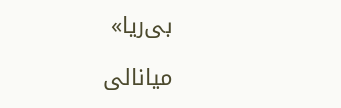بی‌ریا»

میانالی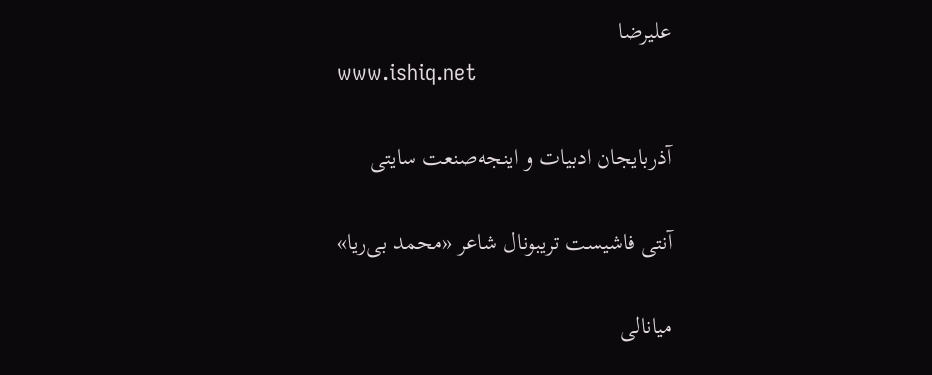علیرضا
www.ishiq.net

آذربایجان ادبیات و اینجه‌صنعت سایتی

آنتی فاشیست تریبونال شاعر «محمد بی‌ریا»

میانالی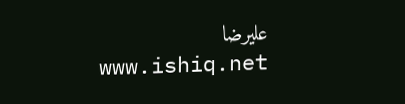علیرضا
www.ishiq.net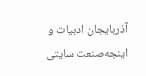آذربایجان ادبیات و اینجه‌صنعت سایتی